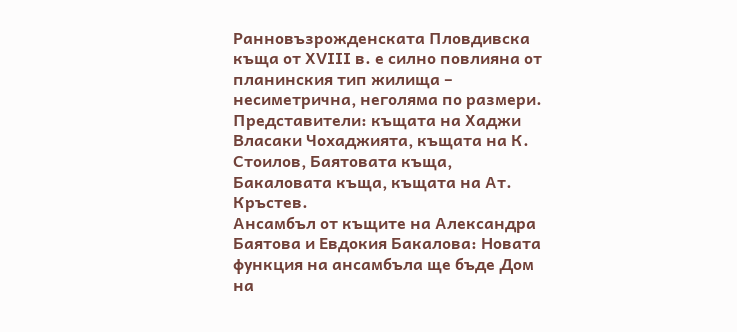Ранновъзрожденската Пловдивска къща от ХVІІІ в. е силно повлияна от планинския тип жилища – несиметрична, неголяма по размери. Представители: къщата на Хаджи Власаки Чохаджията, къщата на К. Стоилов, Баятовата къща, Бакаловата къща, къщата на Ат. Кръстев.
Ансамбъл от къщите на Александра Баятова и Евдокия Бакалова: Новата функция на ансамбъла ще бъде Дом на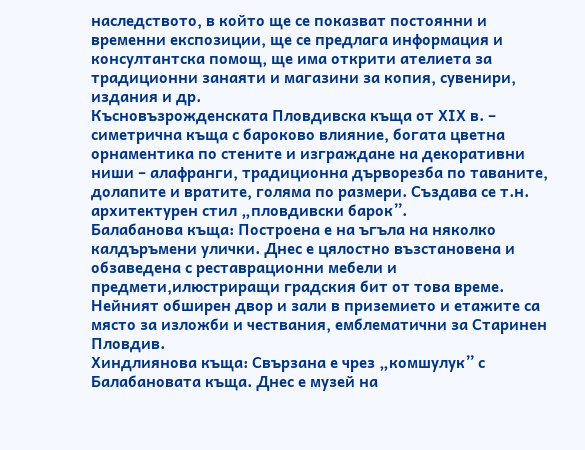наследството, в който ще се показват постоянни и временни експозиции, ще се предлага информация и консултантска помощ, ще има открити ателиета за традиционни занаяти и магазини за копия, сувенири, издания и др.
Късновъзрожденската Пловдивска къща от ХІХ в. – симетрична къща с бароково влияние, богата цветна орнаментика по стените и изграждане на декоративни ниши – алафранги, традиционна дърворезба по таваните, долапите и вратите, голяма по размери. Създава се т.н. архитектурен стил „пловдивски барок”.
Балабанова къща: Построена е на ъгъла на няколко калдъръмени улички. Днес е цялостно възстановена и обзаведена с реставрационни мебели и предмети,илюстриращи градския бит от това време. Нейният обширен двор и зали в приземието и етажите са място за изложби и чествания, емблематични за Старинен Пловдив.
Хиндлиянова къща: Свързана е чрез „комшулук” с Балабановата къща. Днес е музей на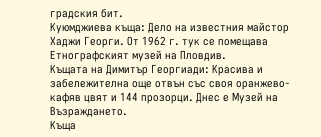градския бит.
Куюмджиева къща: Дело на известния майстор Хаджи Георги. От 1962 г. тук се помещава Етнографският музей на Пловдив.
Къщата на Димитър Георгиади: Красива и забележителна още отвън със своя оранжево-кафяв цвят и 144 прозорци. Днес е Музей на Възраждането.
Къща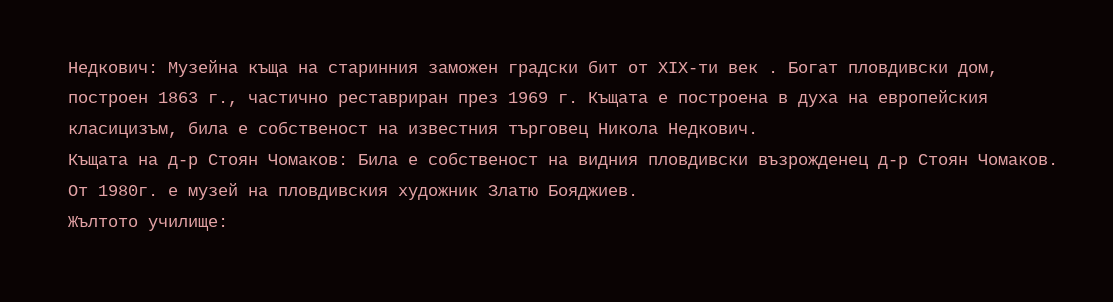Недкович: Музейна къща на старинния заможен градски бит от ХІХ-ти век . Богат пловдивски дом, построен 1863 г., частично реставриран през 1969 г. Къщата е построена в духа на европейския класицизъм, била е собственост на известния търговец Никола Недкович.
Къщата на д-р Стоян Чомаков: Била е собственост на видния пловдивски възрожденец д-р Стоян Чомаков. От 1980г. е музей на пловдивския художник Златю Бояджиев.
Жълтото училище: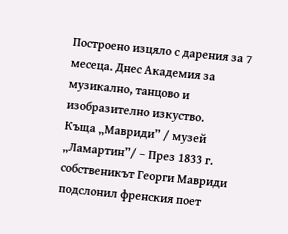Построено изцяло с дарения за 7 месеца. Днес Академия за музикално, танцово и изобразително изкуство.
Къща „Мавриди” / музей „Ламартин”/ – През 1833 г. собственикът Георги Мавриди подслонил френския поет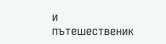и пътешественик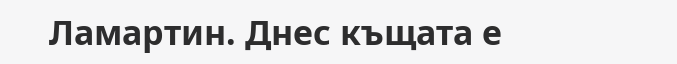Ламартин. Днес къщата е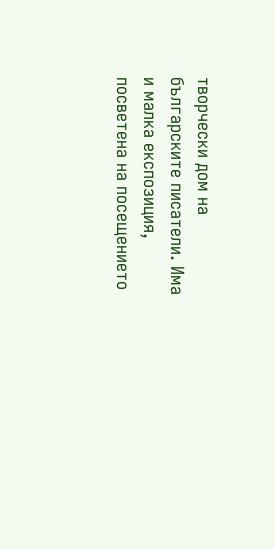творчески дом на българските писатели. Има и малка експозиция, посветена на посещението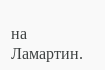на Ламартин.